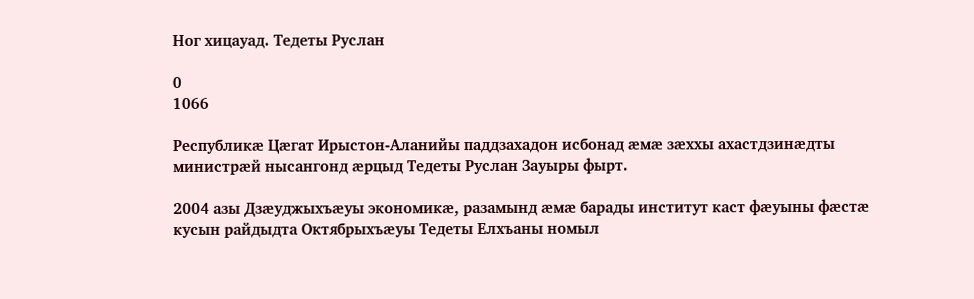Ног хицауад. Тедеты Руслан

0
1066

Республикæ Цæгат Ирыстон-Аланийы паддзахадон исбонад æмæ зæххы ахастдзинæдты министрæй нысангонд æрцыд Тедеты Руслан Зауыры фырт.

2004 азы Дзæуджыхъæуы экономикæ, разамынд æмæ барады институт каст фæуыны фæстæ кусын райдыдта Октябрыхъæуы Тедеты Елхъаны номыл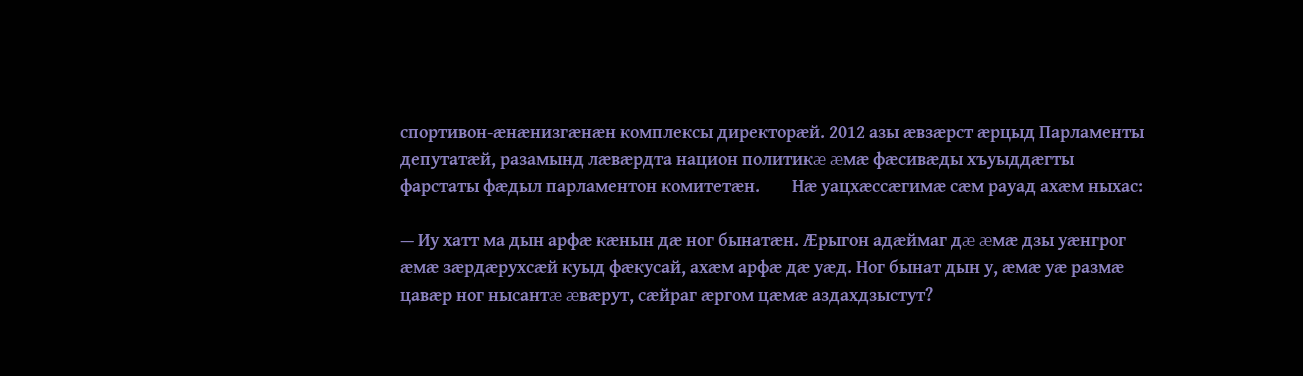спортивон-æнæнизгæнæн комплексы директорæй. 2012 азы æвзæрст æрцыд Парламенты депутатæй, разамынд лæвæрдта национ политикæ æмæ фæсивæды хъуыддæгты фарстаты фæдыл парламентон комитетæн.        Нæ уацхæссæгимæ сæм рауад ахæм ныхас:

— Иу хатт ма дын арфæ кæнын дæ ног бынатæн. Æрыгон адæймаг дæ æмæ дзы уæнгрог æмæ зæрдæрухсæй куыд фæкусай, ахæм арфæ дæ уæд. Ног бынат дын у, æмæ уæ размæ цавæр ног нысантæ æвæрут, сæйраг æргом цæмæ аздахдзыстут?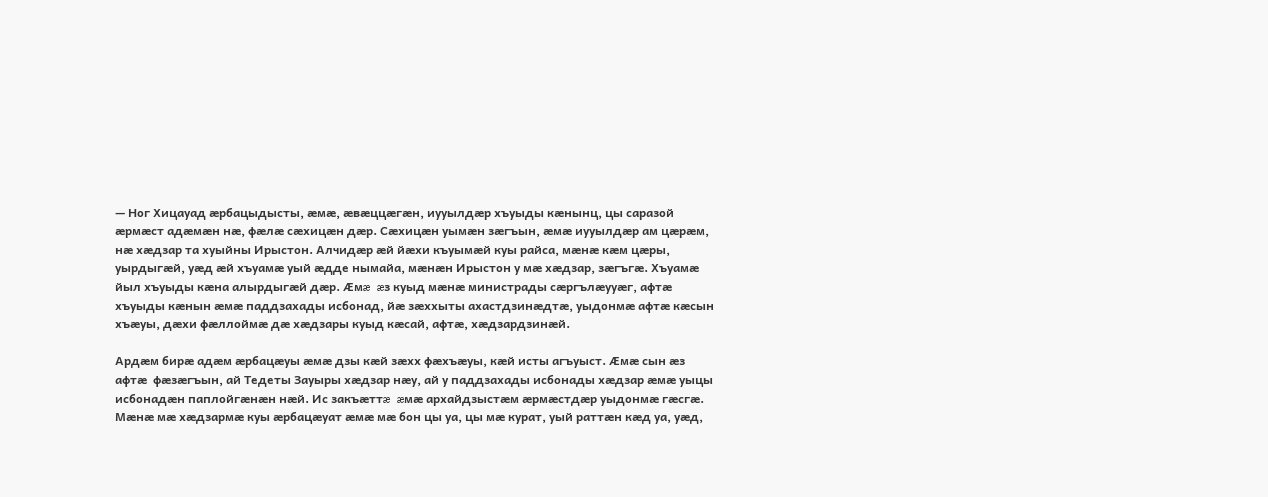— Ног Хицауад æрбацыдысты, æмæ, æвæццæгæн, иууылдæр хъуыды кæнынц, цы саразой æрмæст адæмæн нæ, фæлæ сæхицæн дæр. Сæхицæн уымæн зæгъын, æмæ иууылдæр ам цæрæм, нæ хæдзар та хуыйны Ирыстон. Алчидæр æй йæхи къуымæй куы райса, мæнæ кæм цæры, уырдыгæй, уæд æй хъуамæ уый æдде нымайа, мæнæн Ирыстон у мæ хæдзар, зæгъгæ. Хъуамæ йыл хъуыды кæна алырдыгæй дæр. Æмæ æз куыд мæнæ министрады сæргълæууæг, афтæ хъуыды кæнын æмæ паддзахады исбонад, йæ зæххыты ахастдзинæдтæ, уыдонмæ афтæ кæсын хъæуы, дæхи фæллоймæ дæ хæдзары куыд кæсай, афтæ, хæдзардзинæй.

Ардæм бирæ адæм æрбацæуы æмæ дзы кæй зæхх фæхъæуы, кæй исты агъуыст. Æмæ сын æз афтæ  фæзæгъын, ай Тедеты Зауыры хæдзар нæу, ай у паддзахады исбонады хæдзар æмæ уыцы исбонадæн паплойгæнæн нæй. Ис закъæттæ æмæ архайдзыстæм æрмæстдæр уыдонмæ гæсгæ. Мæнæ мæ хæдзармæ куы æрбацæуат æмæ мæ бон цы уа, цы мæ курат, уый раттæн кæд уа, уæд,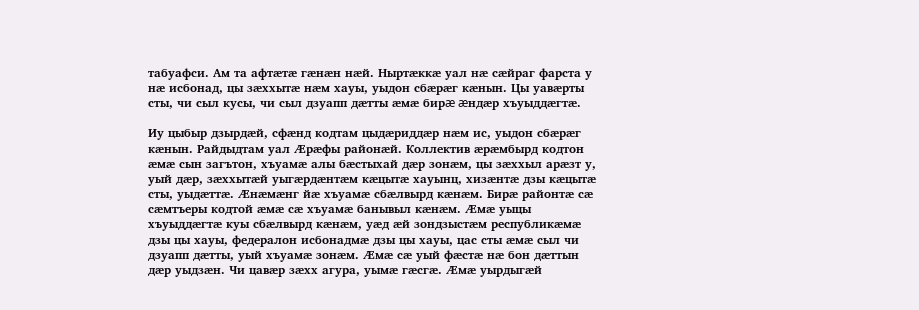табуафси. Ам та афтæтæ гæнæн нæй. Ныртæккæ уал нæ сæйраг фарста у нæ исбонад, цы зæххытæ нæм хауы, уыдон сбæрæг кæнын. Цы уавæрты сты, чи сыл кусы, чи сыл дзуапп дæтты æмæ бирæ æндæр хъуыддæгтæ.

Иу цыбыр дзырдæй, сфæнд кодтам цыдæриддæр нæм ис, уыдон сбæрæг кæнын. Райдыдтам уал Æрæфы районæй. Коллектив æрæмбырд кодтон æмæ сын загътон, хъуамæ алы бæстыхай дæр зонæм, цы зæххыл арæзт у, уый дæр, зæххытæй уыгæрдæнтæм кæцытæ хауынц, хизæнтæ дзы кæцытæ сты, уыдæттæ. Æнæмæнг йæ хъуамæ сбæлвырд кæнæм. Бирæ районтæ сæ сæмтъеры кодтой æмæ сæ хъуамæ банывыл кæнæм. Æмæ уыцы хъуыддæгтæ куы сбæлвырд кæнæм, уæд æй зондзыстæм республикæмæ дзы цы хауы, федералон исбонадмæ дзы цы хауы, цас сты æмæ сыл чи дзуапп дæтты, уый хъуамæ зонæм. Æмæ сæ уый фæстæ нæ бон дæттын дæр уыдзæн. Чи цавæр зæхх агура, уымæ гæсгæ. Æмæ уырдыгæй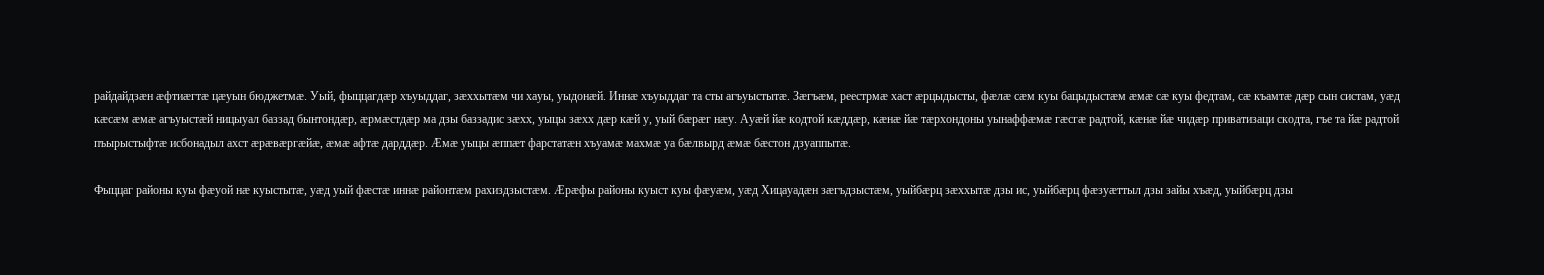райдайдзæн æфтиæгтæ цæуын бюджетмæ. Уый, фыццагдæр хъуыддаг, зæххытæм чи хауы, уыдонæй. Иннæ хъуыддаг та сты агъуыстытæ. Зæгъæм, реестрмæ хаст æрцыдысты, фæлæ сæм куы бацыдыстæм æмæ сæ куы федтам, сæ къамтæ дæр сын систам, уæд кæсæм æмæ агъуыстæй ницыуал баззад бынтондæр, æрмæстдæр ма дзы баззадис зæхх, уыцы зæхх дæр кæй у, уый бæрæг нæу. Ауæй йæ кодтой кæддæр, кæнæ йæ тæрхондоны уынаффæмæ гæсгæ радтой, кæнæ йæ чидæр приватизаци скодта, гъе та йæ радтой пъырыстыфтæ исбонадыл ахст æрæвæргæйæ, æмæ афтæ дарддæр. Æмæ уыцы æппæт фарстатæн хъуамæ махмæ уа бæлвырд æмæ бæстон дзуаппытæ.

Фыццаг районы куы фæуой нæ куыстытæ, уæд уый фæстæ иннæ районтæм рахиздзыстæм. Æрæфы районы куыст куы фæуæм, уæд Хицауадæн зæгъдзыстæм, уыйбæрц зæххытæ дзы ис, уыйбæрц фæзуæттыл дзы зайы хъæд, уыйбæрц дзы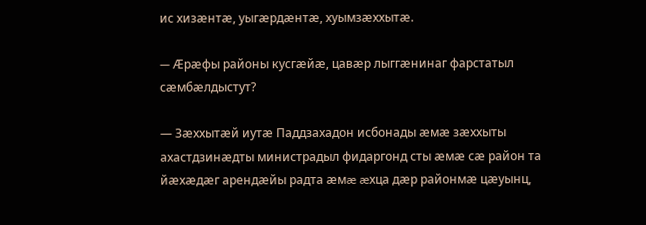ис хизæнтæ, уыгæрдæнтæ, хуымзæххытæ.

— Æрæфы районы кусгæйæ, цавæр лыггæнинаг фарстатыл сæмбæлдыстут?

— Зæххытæй иутæ Паддзахадон исбонады æмæ зæххыты ахастдзинæдты министрадыл фидаргонд сты æмæ сæ район та йæхæдæг арендæйы радта æмæ æхца дæр районмæ цæуынц,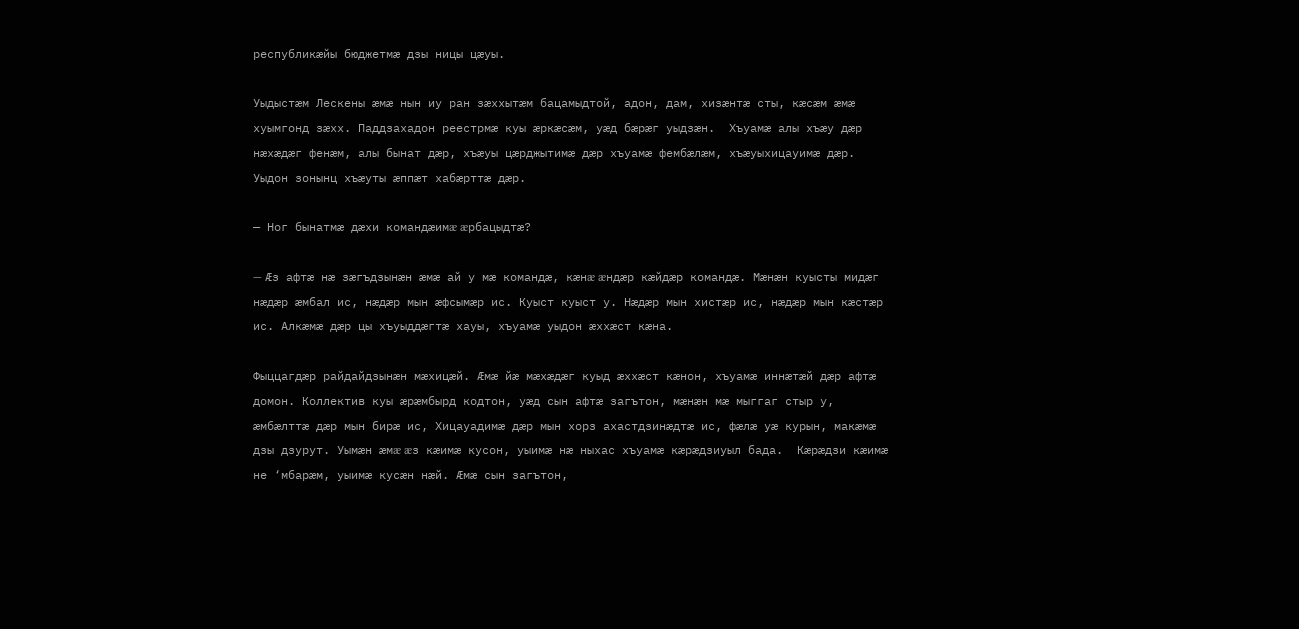республикæйы бюджетмæ дзы ницы цæуы.

Уыдыстæм Лескены æмæ нын иу ран зæххытæм бацамыдтой, адон, дам, хизæнтæ сты, кæсæм æмæ хуымгонд зæхх. Паддзахадон реестрмæ куы æркæсæм, уæд бæрæг уыдзæн.  Хъуамæ алы хъæу дæр нæхæдæг фенæм, алы бынат дæр, хъæуы цæрджытимæ дæр хъуамæ фембæлæм, хъæуыхицауимæ дæр. Уыдон зонынц хъæуты æппæт хабæрттæ дæр.

— Ног бынатмæ дæхи командæимæ æрбацыдтæ?

— Æз афтæ нæ зæгъдзынæн æмæ ай у мæ командæ, кæнæ æндæр кæйдæр командæ. Мæнæн куысты мидæг нæдæр æмбал ис, нæдæр мын æфсымæр ис. Куыст куыст у. Нæдæр мын хистæр ис, нæдæр мын кæстæр ис. Алкæмæ дæр цы хъуыддæгтæ хауы, хъуамæ уыдон æххæст кæна.

Фыццагдæр райдайдзынæн мæхицæй. Æмæ йæ мæхæдæг куыд æххæст кæнон, хъуамæ иннæтæй дæр афтæ домон. Коллектив куы æрæмбырд кодтон, уæд сын афтæ загътон, мæнæн мæ мыггаг стыр у, æмбæлттæ дæр мын бирæ ис, Хицауадимæ дæр мын хорз ахастдзинæдтæ ис, фæлæ уæ курын, макæмæ дзы дзурут. Уымæн æмæ æз кæимæ кусон, уыимæ нæ ныхас хъуамæ кæрæдзиуыл бада.  Кæрæдзи кæимæ не ‘мбарæм, уыимæ кусæн нæй. Æмæ сын загътон,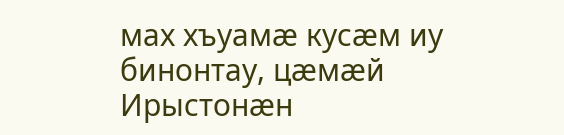мах хъуамæ кусæм иу бинонтау, цæмæй Ирыстонæн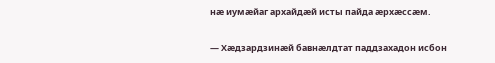нæ иумæйаг архайдæй исты пайда æрхæссæм.

— Хæдзардзинæй бавнæлдтат паддзахадон исбон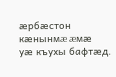æрбæстон кæнынмæ æмæ уæ къухы бафтæд.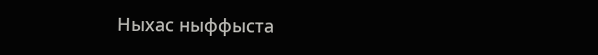Ныхас ныффыста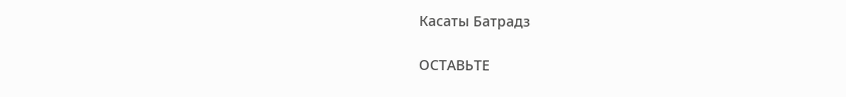Касаты Батрадз

ОСТАВЬТЕ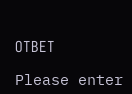ОТВЕТ

Please enter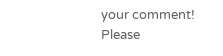your comment!
Please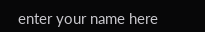enter your name here